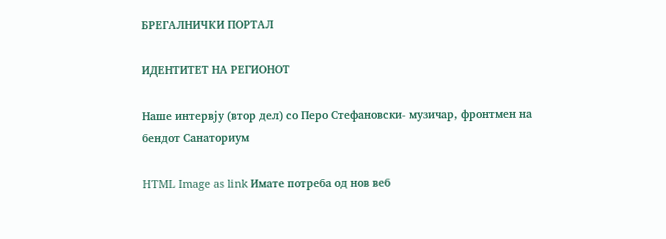БРЕГАЛНИЧКИ ПОРТАЛ

ИДЕНТИТЕТ НА РЕГИОНОТ

Наше интервју (втор дел) со Перо Стефановски- музичар, фронтмен на бендот Санаториум

HTML Image as link Имате потреба од нов веб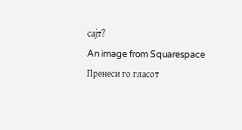сајт?
An image from Squarespace
Пренеси го гласот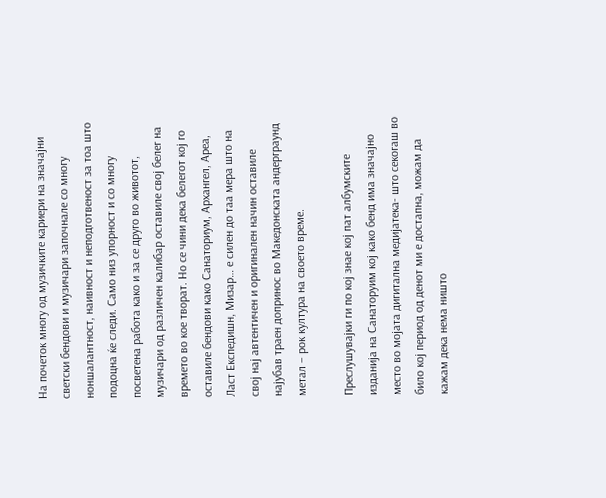На почеток многу од музичките кариери на значајни светски бендови и музичари започнале со многу ноншалантност, наивност и неподготвеност за тоа што подоцна ќе следи. Само низ упорност и со многу посветена работа како и за се друго во животот, музичари од различен калибар оставиле свој белег на времето во кое творат. Но се чини дека белегот кој го оставиле бендови како Санаториум, Архангел, Ареа, Ласт Експедишн, Мизар… е силен до таа мера што на свој нај автентичен и оригинален начин оставиле најубав траен допринос во Македонската андерграунд метал – рок култура на своето време.

Преслушувајки ги по кој знае кој пат албумските изданија на Санаторуим кој како бенд има значајно место во мојата дигитална медијатека- што секогаш во било кој период од денот ми е достапна, можам да кажам дека нема ништо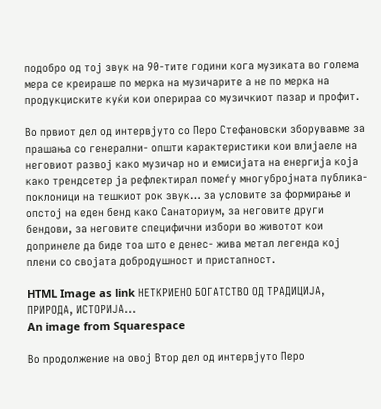подобро од тој звук на 90-тите години кога музиката во голема мера се креираше по мерка на музичарите а не по мерка на продукциските куќи кои оперираа со музичкиот пазар и профит.

Во првиот дел од интервјуто со Перо Стефановски зборувавме за прашања со генерални- општи карактеристики кои влијаеле на неговиот развој како музичар но и емисијата на енергија која како трендсетер ја рефлектирал помеѓу многубројната публика- поклоници на тешкиот рок звук… за условите за формирање и опстој на еден бенд како Санаториум, за неговите други бендови, за неговите специфични избори во животот кои допринеле да биде тоа што е денес- жива метал легенда кој плени со својата добродушност и пристапност.

HTML Image as link НЕТКРИЕНО БОГАТСТВО ОД ТРАДИЦИЈА, ПРИРОДА, ИСТОРИЈА...
An image from Squarespace

Во продолжение на овој Втор дел од интервјуто Перо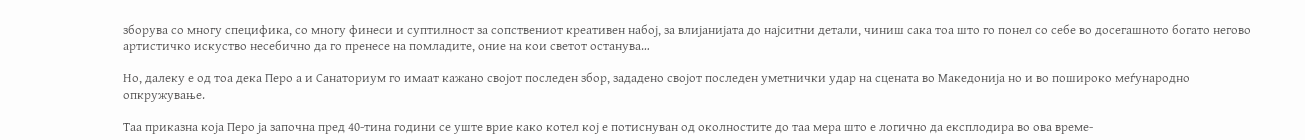зборува со многу специфика, со многу финеси и суптилност за сопствениот креативен набој, за влијанијата до најситни детали, чиниш сака тоа што го понел со себе во досегашното богато негово артистичко искуство несебично да го пренесе на помладите, оние на кои светот останува…

Но, далеку е од тоа дека Перо а и Санаториум го имаат кажано својот последен збор, зададено својот последен уметнички удар на сцената во Македонија но и во пошироко меѓународно опкружување.

Таа приказна која Перо ја започна пред 40-тина години се уште врие како котел кој е потиснуван од околностите до таа мера што е логично да експлодира во ова време-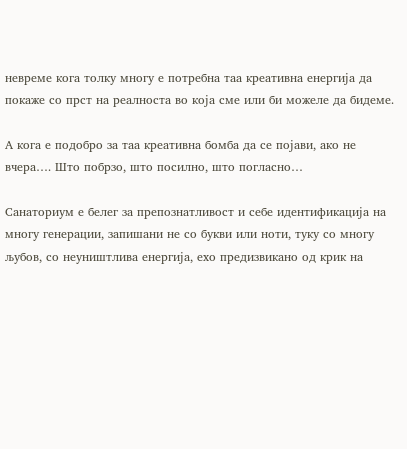невреме кога толку многу е потребна таа креативна енергија да покаже со прст на реалноста во која сме или би можеле да бидеме.

А кога е подобро за таа креативна бомба да се појави, ако не вчера…. Што побрзо, што посилно, што погласно…

Санаториум е белег за препознатливост и себе идентификација на многу генерации, запишани не со букви или ноти, туку со многу љубов, со неуништлива енергија, ехо предизвикано од крик на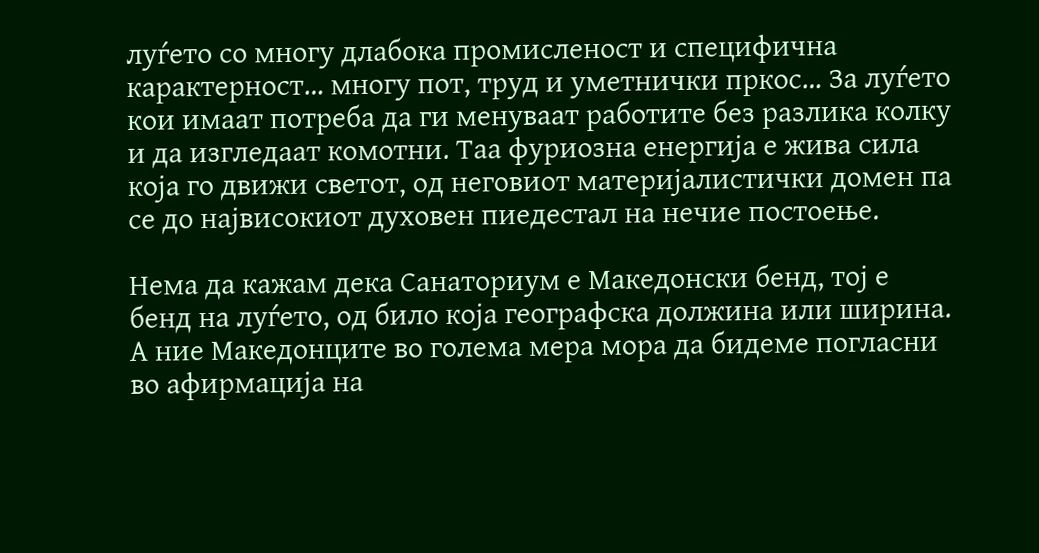луѓето со многу длабока промисленост и специфична карактерност… многу пот, труд и уметнички пркос… За луѓето кои имаат потреба да ги менуваат работите без разлика колку и да изгледаат комотни. Таа фуриозна енергија е жива сила која го движи светот, од неговиот материјалистички домен па се до највисокиот духовен пиедестал на нечие постоење.

Нема да кажам дека Санаториум е Македонски бенд, тој е бенд на луѓето, од било која географска должина или ширина. А ние Македонците во голема мера мора да бидеме погласни во афирмација на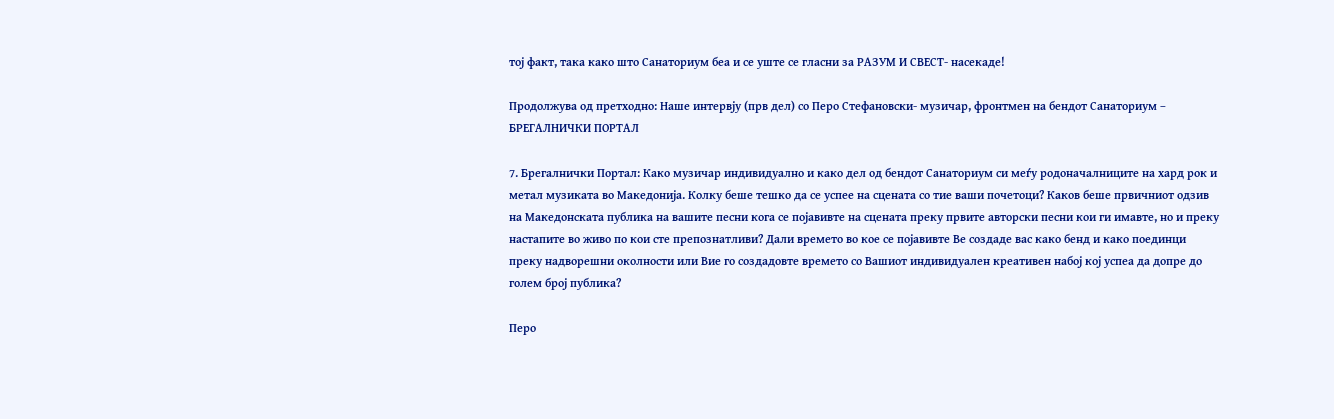тој факт, така како што Санаториум беа и се уште се гласни за РАЗУМ И СВЕСТ- насекаде!

Продолжува од претходно: Наше интервју (прв дел) со Перо Стефановски- музичар, фронтмен на бендот Санаториум – БРЕГАЛНИЧКИ ПОРТАЛ

7. Брегалнички Портал: Како музичар индивидуално и како дел од бендот Санаториум си меѓу родоначалниците на хард рок и метал музиката во Македонија. Колку беше тешко да се успее на сцената со тие ваши почетоци? Каков беше првичниот одзив на Македонската публика на вашите песни кога се појавивте на сцената преку првите авторски песни кои ги имавте, но и преку настапите во живо по кои сте препознатливи? Дали времето во кое се појавивте Ве создаде вас како бенд и како поединци преку надворешни околности или Вие го создадовте времето со Вашиот индивидуален креативен набој кој успеа да допре до голем број публика?

Перо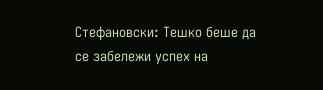Стефановски: Тешко беше да се забележи успех на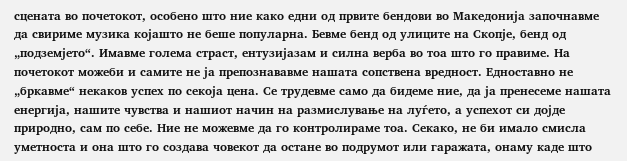сцената во почетокот, особено што ние како едни од првите бендови во Македонија започнавме да свириме музика којашто не беше популарна. Бевме бенд од улиците на Скопје, бенд од „подземјето“. Имавме голема страст, ентузијазам и силна верба во тоа што го правиме. На почетокот можеби и самите не ја препознававме нашата сопствена вредност. Едноставно не „бркавме“ некаков успех по секоја цена. Се трудевме само да бидеме ние, да ја пренесеме нашата енергија, нашите чувства и нашиот начин на размислување на луѓето, а успехот си дојде природно, сам по себе. Ние не можевме да го контролираме тоа. Секако, не би имало смисла уметноста и она што го создава човекот да остане во подрумот или гаражата, онаму каде што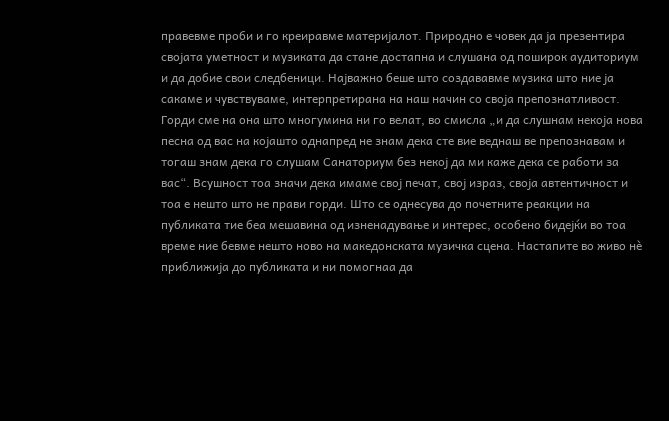правевме проби и го креиравме материјалот. Природно е човек да ја презентира својата уметност и музиката да стане достапна и слушана од поширок аудиториум и да добие свои следбеници. Најважно беше што создававме музика што ние ја сакаме и чувствуваме, интерпретирана на наш начин со своја препознатливост. Горди сме на она што многумина ни го велат, во смисла „и да слушнам некоја нова песна од вас на којашто однапред не знам дека сте вие веднаш ве препознавам и тогаш знам дека го слушам Санаториум без некој да ми каже дека се работи за вас“. Всушност тоа значи дека имаме свој печат, свој израз, своја автентичност и тоа е нешто што не прави горди. Што се однесува до почетните реакции на публиката тие беа мешавина од изненадување и интерес, особено бидејќи во тоа време ние бевме нешто ново на македонската музичка сцена. Настапите во живо нѐ приближија до публиката и ни помогнаа да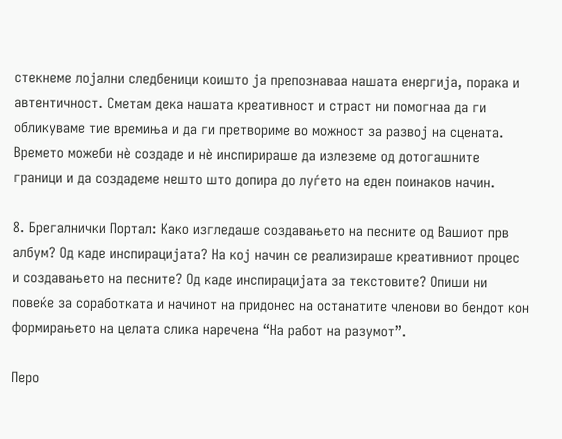стекнеме лојални следбеници коишто ја препознаваа нашата енергија, порака и автентичност. Сметам дека нашата креативност и страст ни помогнаа да ги обликуваме тие времиња и да ги претвориме во можност за развој на сцената. Времето можеби нѐ создаде и нѐ инспирираше да излеземе од дотогашните граници и да создадеме нешто што допира до луѓето на еден поинаков начин.

8. Брегалнички Портал: Како изгледаше создавањето на песните од Вашиот прв албум? Од каде инспирацијата? На кој начин се реализираше креативниот процес и создавањето на песните? Од каде инспирацијата за текстовите? Опиши ни повеќе за соработката и начинот на придонес на останатите членови во бендот кон формирањето на целата слика наречена “На работ на разумот”.

Перо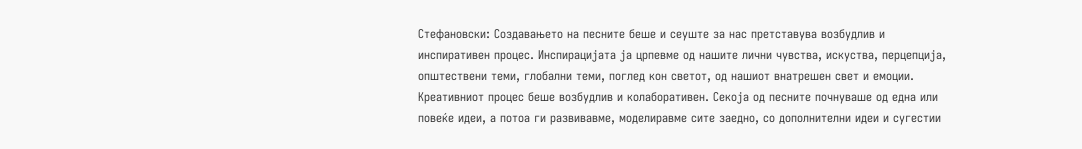Стефановски: Создавањето на песните беше и сеуште за нас претставува возбудлив и инспиративен процес. Инспирацијата ја црпевме од нашите лични чувства, искуства, перцепција, општествени теми, глобални теми, поглед кон светот, од нашиот внатрешен свет и емоции. Креативниот процес беше возбудлив и колаборативен. Секоја од песните почнуваше од една или повеќе идеи, а потоа ги развивавме, моделиравме сите заедно, со дополнителни идеи и сугестии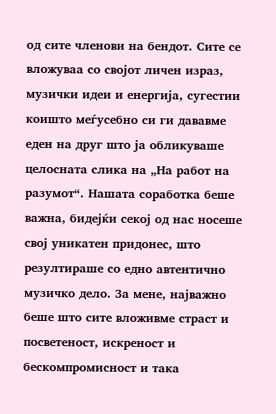од сите членови на бендот. Сите се вложуваа со својот личен израз, музички идеи и енергија, сугестии коишто меѓусебно си ги дававме еден на друг што ја обликуваше целосната слика на „На работ на разумот“. Нашата соработка беше важна, бидејќи секој од нас носеше свој уникатен придонес, што резултираше со едно автентично музичко дело. За мене, најважно беше што сите вложивме страст и посветеност, искреност и бескомпромисност и така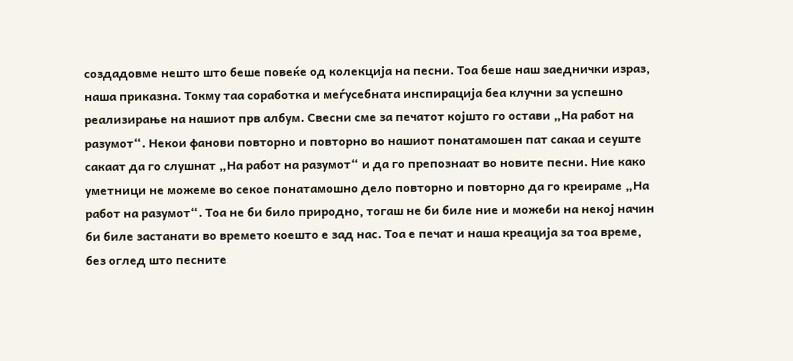создадовме нешто што беше повеќе од колекција на песни. Тоа беше наш заеднички израз, наша приказна. Токму таа соработка и меѓусебната инспирација беа клучни за успешно реализирање на нашиот прв албум. Свесни сме за печатот којшто го остави „На работ на разумот“. Некои фанови повторно и повторно во нашиот понатамошен пат сакаа и сеуште сакаат да го слушнат „На работ на разумот“ и да го препознаат во новите песни. Ние како уметници не можеме во секое понатамошно дело повторно и повторно да го креираме „На работ на разумот“. Тоа не би било природно, тогаш не би биле ние и можеби на некој начин би биле застанати во времето коешто е зад нас. Тоа е печат и наша креација за тоа време, без оглед што песните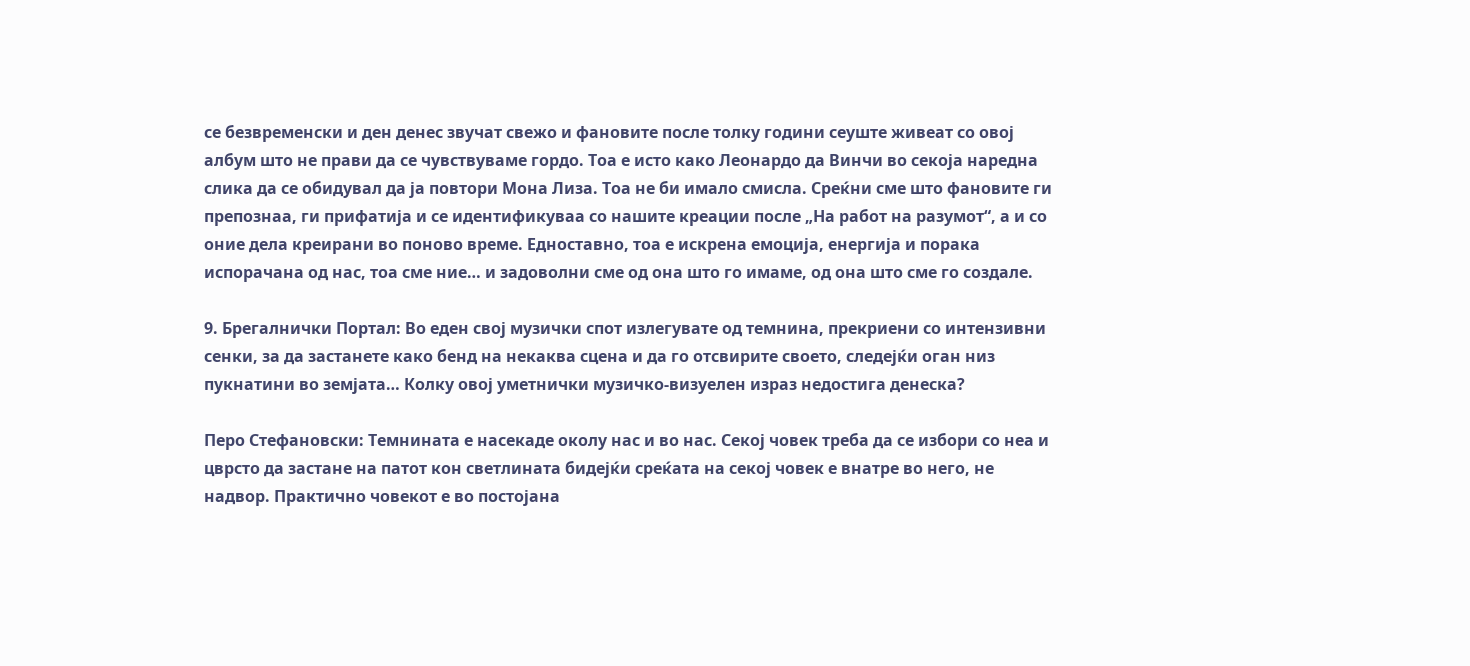се безвременски и ден денес звучат свежо и фановите после толку години сеуште живеат со овој албум што не прави да се чувствуваме гордо. Тоа е исто како Леонардо да Винчи во секоја наредна слика да се обидувал да ја повтори Мона Лиза. Тоа не би имало смисла. Среќни сме што фановите ги препознаа, ги прифатија и се идентификуваа со нашите креации после „На работ на разумот“, а и со оние дела креирани во поново време. Едноставно, тоа е искрена емоција, енергија и порака испорачана од нас, тоа сме ние… и задоволни сме од она што го имаме, од она што сме го создале.

9. Брегалнички Портал: Во еден свој музички спот излегувате од темнина, прекриени со интензивни сенки, за да застанете како бенд на некаква сцена и да го отсвирите своето, следејќи оган низ пукнатини во земјата… Колку овој уметнички музичко-визуелен израз недостига денеска?

Перо Стефановски: Темнината е насекаде околу нас и во нас. Секој човек треба да се избори со неа и цврсто да застане на патот кон светлината бидејќи среќата на секој човек е внатре во него, не надвор. Практично човекот е во постојана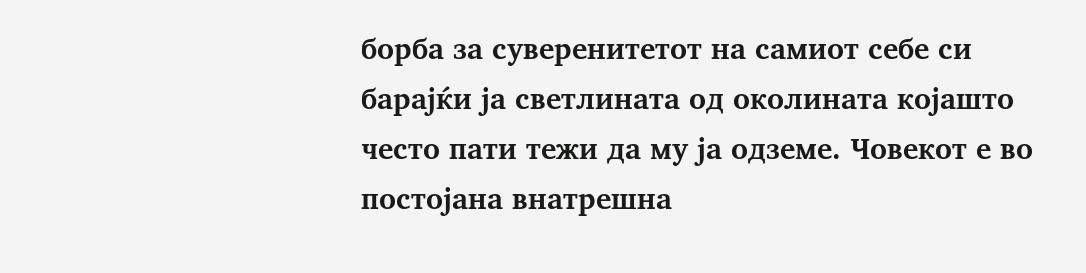борба за суверенитетот на самиот себе си барајќи ја светлината од околината којашто често пати тежи да му ја одземе. Човекот е во постојана внатрешна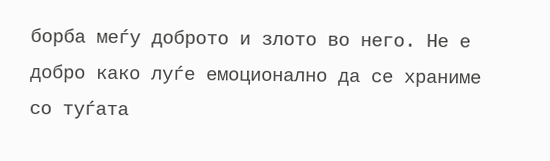борба меѓу доброто и злото во него. Не е добро како луѓе емоционално да се храниме со туѓата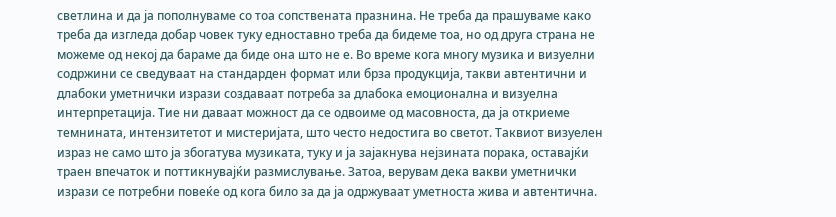светлина и да ја пополнуваме со тоа сопствената празнина. Не треба да прашуваме како треба да изгледа добар човек туку едноставно треба да бидеме тоа, но од друга страна не можеме од некој да бараме да биде она што не е. Во време кога многу музика и визуелни содржини се сведуваат на стандарден формат или брза продукција, такви автентични и длабоки уметнички изрази создаваат потреба за длабока емоционална и визуелна интерпретација. Тие ни даваат можност да се одвоиме од масовноста, да ја откриеме темнината, интензитетот и мистеријата, што често недостига во светот. Таквиот визуелен израз не само што ја збогатува музиката, туку и ја зајакнува нејзината порака, оставајќи траен впечаток и поттикнувајќи размислување. Затоа, верувам дека вакви уметнички изрази се потребни повеќе од кога било за да ја одржуваат уметноста жива и автентична.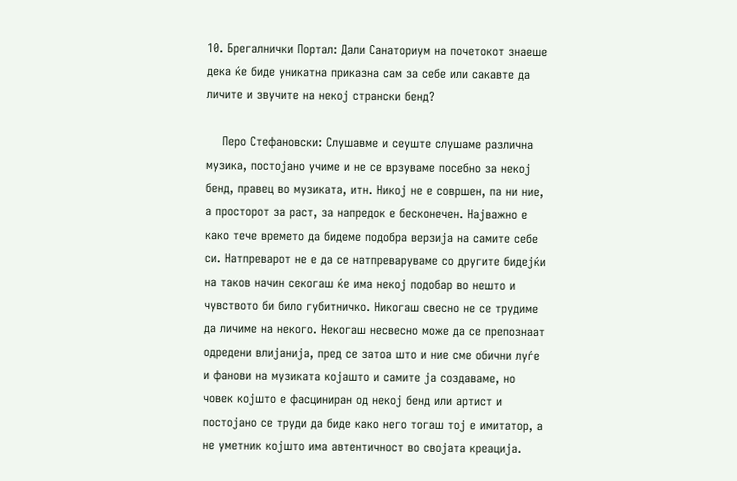10. Брегалнички Портал: Дали Санаториум на почетокот знаеше дека ќе биде уникатна приказна сам за себе или сакавте да личите и звучите на некој странски бенд?

    Перо Стефановски: Слушавме и сеуште слушаме различна музика, постојано учиме и не се врзуваме посебно за некој бенд, правец во музиката, итн. Никој не е совршен, па ни ние, а просторот за раст, за напредок е бесконечен. Најважно е како тече времето да бидеме подобра верзија на самите себе си. Натпреварот не е да се натпреваруваме со другите бидејќи на таков начин секогаш ќе има некој подобар во нешто и чувството би било губитничко. Никогаш свесно не се трудиме да личиме на некого. Некогаш несвесно може да се препознаат одредени влијанија, пред се затоа што и ние сме обични луѓе и фанови на музиката којашто и самите ја создаваме, но човек којшто е фасциниран од некој бенд или артист и постојано се труди да биде како него тогаш тој е имитатор, а не уметник којшто има автентичност во својата креација.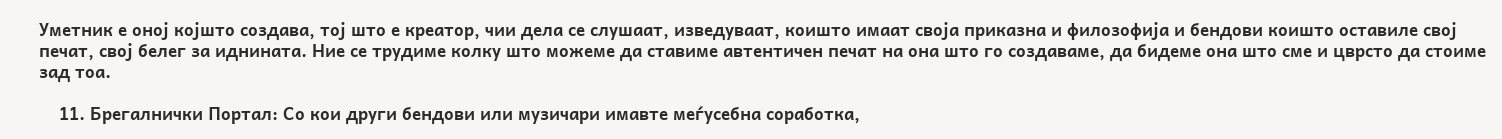Уметник е оној којшто создава, тој што е креатор, чии дела се слушаат, изведуваат, коишто имаат своја приказна и филозофија и бендови коишто оставиле свој печат, свој белег за иднината. Ние се трудиме колку што можеме да ставиме автентичен печат на она што го создаваме, да бидеме она што сме и цврсто да стоиме зад тоа.

    11. Брегалнички Портал: Со кои други бендови или музичари имавте меѓусебна соработка,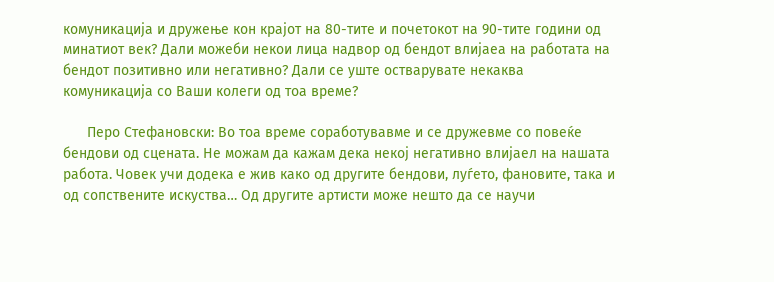комуникација и дружење кон крајот на 80-тите и почетокот на 90-тите години од минатиот век? Дали можеби некои лица надвор од бендот влијаеа на работата на бендот позитивно или негативно? Дали се уште остварувате некаква комуникација со Ваши колеги од тоа време?

      Перо Стефановски: Во тоа време соработувавме и се дружевме со повеќе бендови од сцената. Не можам да кажам дека некој негативно влијаел на нашата работа. Човек учи додека е жив како од другите бендови, луѓето, фановите, така и од сопствените искуства… Од другите артисти може нешто да се научи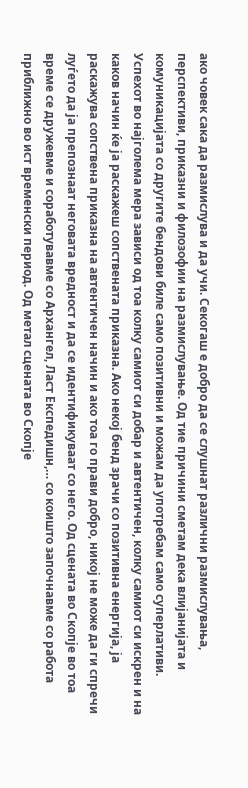ако човек сака да размислува и да учи. Секогаш е добро да се слушнат различни размислувања, перспективи, приказни и филозофии на размислување. Од тие причини сметам дека влијанијата и комуникацијата со другите бендови биле само позитивни и можам да употребам само суперлативи. Успехот во најголема мера зависи од тоа колку самиот си добар и автентичен, колку самиот си искрен и на каков начин ќе ја раскажеш сопствената приказна. Ако некој бенд зрачи со позитивна енергија, ја раскажува сопствена приказна на автентичен начин и ако тоа го прави добро, никој не може да ги спречи луѓето да ја препознаат неговата вредност и да се идентификуваат со него. Од сцената во Скопје во тоа време се дружевме и соработувавме со Архангел, Ласт Експедишн,… со коишто започнавме со работа приближно во ист временски период. Од метал сцената во Скопје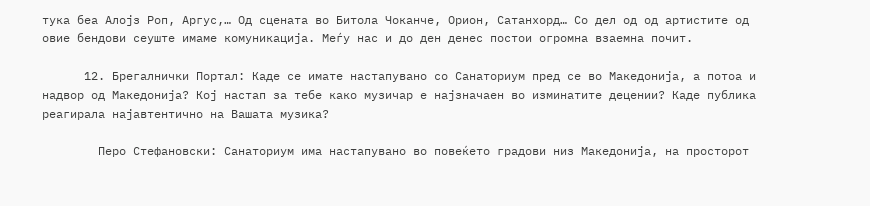тука беа Алојз Роп, Аргус,… Од сцената во Битола Чоканче, Орион, Сатанхорд… Со дел од од артистите од овие бендови сеуште имаме комуникација. Меѓу нас и до ден денес постои огромна взаемна почит.

      12. Брегалнички Портал: Каде се имате настапувано со Санаториум пред се во Македонија, а потоа и надвор од Македонија? Кој настап за тебе како музичар е најзначаен во изминатите децении? Каде публика реагирала најавтентично на Вашата музика?

        Перо Стефановски: Санаториум има настапувано во повеќето градови низ Македонија, на просторот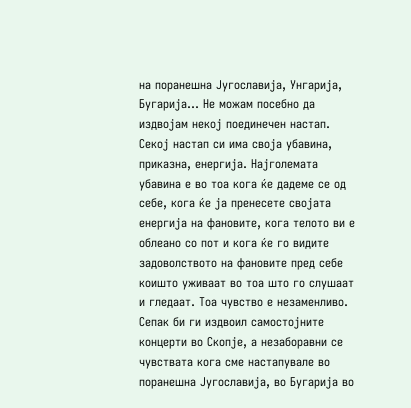на поранешна Југославија, Унгарија, Бугарија… Не можам посебно да издвојам некој поединечен настап. Секој настап си има своја убавина, приказна, енергија. Најголемата убавина е во тоа кога ќе дадеме се од себе, кога ќе ја пренесете својата енергија на фановите, кога телото ви е облеано со пот и кога ќе го видите задоволството на фановите пред себе коишто уживаат во тоа што го слушаат и гледаат. Тоа чувство е незаменливо. Сепак би ги издвоил самостојните концерти во Скопје, а незаборавни се чувствата кога сме настапувале во поранешна Југославија, во Бугарија во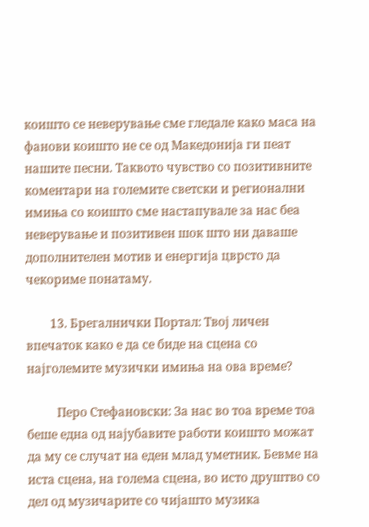коишто се неверување сме гледале како маса на фанови коишто не се од Македонија ги пеат нашите песни. Таквото чувство со позитивните коментари на големите светски и регионални имиња со коишто сме настапувале за нас беа неверување и позитивен шок што ни даваше дополнителен мотив и енергија цврсто да чекориме понатаму.

        13. Брегалнички Портал: Твој личен впечаток како е да се биде на сцена со најголемите музички имиња на ова време?

          Перо Стефановски: За нас во тоа време тоа беше една од најубавите работи коишто можат да му се случат на еден млад уметник. Бевме на иста сцена, на голема сцена, во исто друштво со дел од музичарите со чијашто музика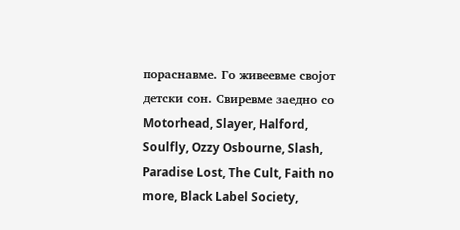пораснавме. Го живеевме својот детски сон. Свиревме заедно со Motorhead, Slayer, Halford, Soulfly, Ozzy Osbourne, Slash, Paradise Lost, The Cult, Faith no more, Black Label Society,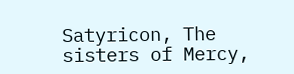Satyricon, The sisters of Mercy,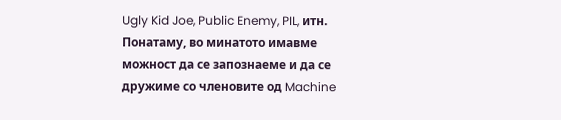Ugly Kid Joe, Public Enemy, PIL, итн. Понатаму, во минатото имавме можност да се запознаеме и да се дружиме со членовите од Machine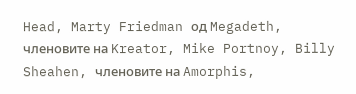Head, Marty Friedman од Megadeth, членовите на Kreator, Mike Portnoy, Billy Sheahen, членовите на Amorphis,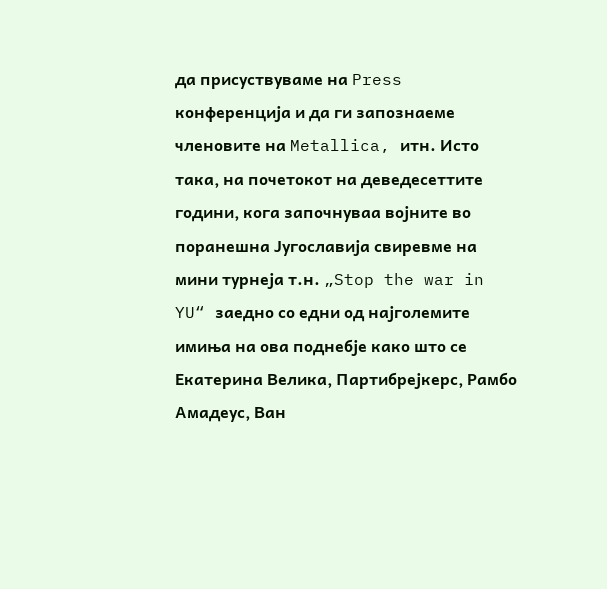да присуствуваме на Press конференција и да ги запознаеме членовите на Metallica, итн. Исто така, на почетокот на деведесеттите години, кога започнуваа војните во поранешна Југославија свиревме на мини турнеја т.н. „Stop the war in YU“ заедно со едни од најголемите имиња на ова поднебје како што се Екатерина Велика, Партибрејкерс, Рамбо Амадеус, Ван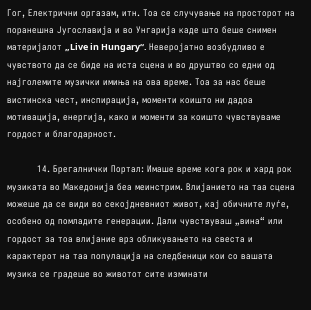Гог, Електрични оргазам, итн. Тоа се случување на просторот на поранешна Југославија и во Унгарија каде што беше снимен материјалот „Live in Hungary“. Неверојатно возбудливо е чувството да се биде на иста сцена и во друштво со едни од најголемите музички имиња на ова време. Тоа за нас беше вистинска чест, инспирација, моменти коишто ни дадоа мотивација, енергија, како и моменти за коишто чувствуваме гордост и благодарност.

          14. Брегалнички Портал: Имаше време кога рок и хард рок музиката во Македонија беа меинстрим. Влијанието на таа сцена можеше да се види во секојдневниот живот, кај обичните луѓе, особено од помладите генерации. Дали чувствуваш „вина“ или гордост за тоа влијание врз обликувањето на свеста и карактерот на таа популација на следбеници кои со вашата музика се градеше во животот сите изминати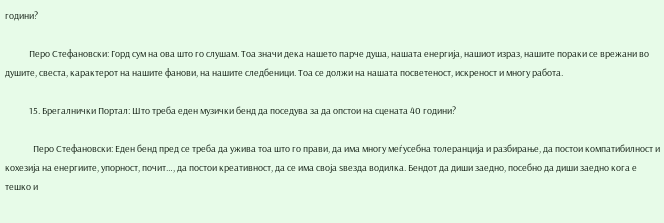години?

            Перо Стефановски: Горд сум на ова што го слушам. Тоа значи дека нашето парче душа, нашата енергија, нашиот израз, нашите пораки се врежани во душите, свеста, карактерот на нашите фанови, на нашите следбеници. Тоа се должи на нашата посветеност, искреност и многу работа.

            15. Брегалнички Портал: Што треба еден музички бенд да поседува за да опстои на сцената 40 години?

              Перо Стефановски: Еден бенд пред се треба да ужива тоа што го прави, да има многу меѓусебна толеранција и разбирање, да постои компатибилност и кохезија на енергиите, упорност, почит…, да постои креативност, да се има своја ѕвезда водилка. Бендот да диши заедно, посебно да диши заедно кога е тешко и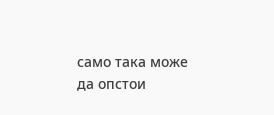само така може да опстои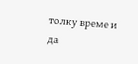толку време и да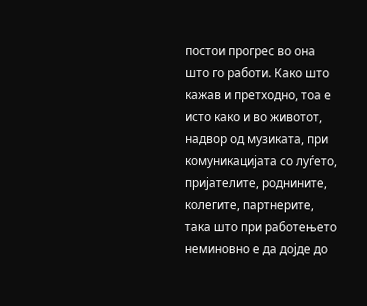постои прогрес во она што го работи. Како што кажав и претходно, тоа е исто како и во животот, надвор од музиката, при комуникацијата со луѓето, пријателите, роднините, колегите, партнерите, така што при работењето неминовно е да дојде до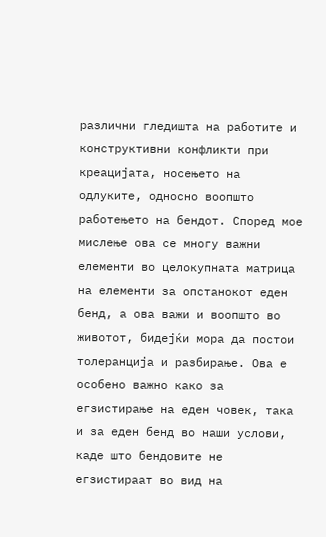различни гледишта на работите и конструктивни конфликти при креацијата, носењето на одлуките, односно воопшто работењето на бендот. Според мое мислење ова се многу важни елементи во целокупната матрица на елементи за опстанокот еден бенд, а ова важи и воопшто во животот, бидејќи мора да постои толеранција и разбирање. Ова е особено важно како за егзистирање на еден човек, така и за еден бенд во наши услови, каде што бендовите не егзистираат во вид на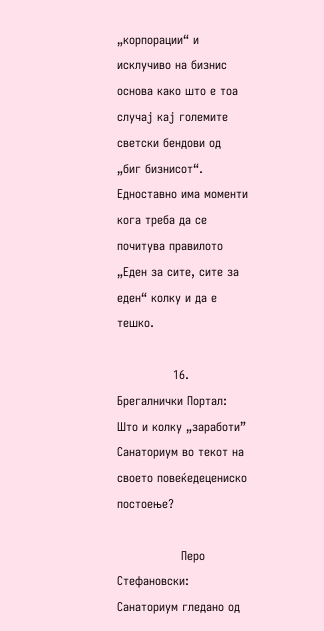„корпорации“ и исклучиво на бизнис основа како што е тоа случај кај големите светски бендови од „биг бизнисот“. Едноставно има моменти кога треба да се почитува правилото „Еден за сите, сите за еден“ колку и да е тешко.

              16. Брегалнички Портал: Што и колку „заработи” Санаториум во текот на своето повеќедецениско постоење?

                Перо Стефановски: Санаториум гледано од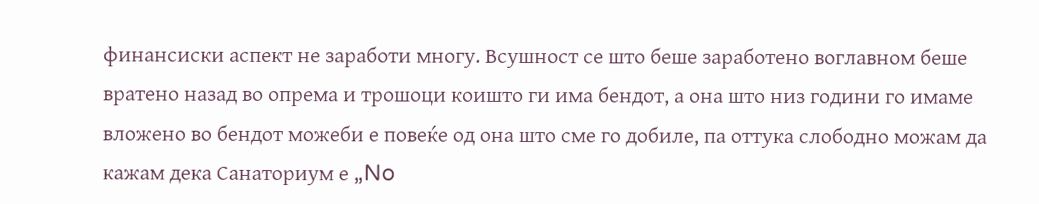финансиски аспект не заработи многу. Всушност се што беше заработено воглавном беше вратено назад во опрема и трошоци коишто ги има бендот, а она што низ години го имаме вложено во бендот можеби е повеќе од она што сме го добиле, па оттука слободно можам да кажам дека Санаториум е „No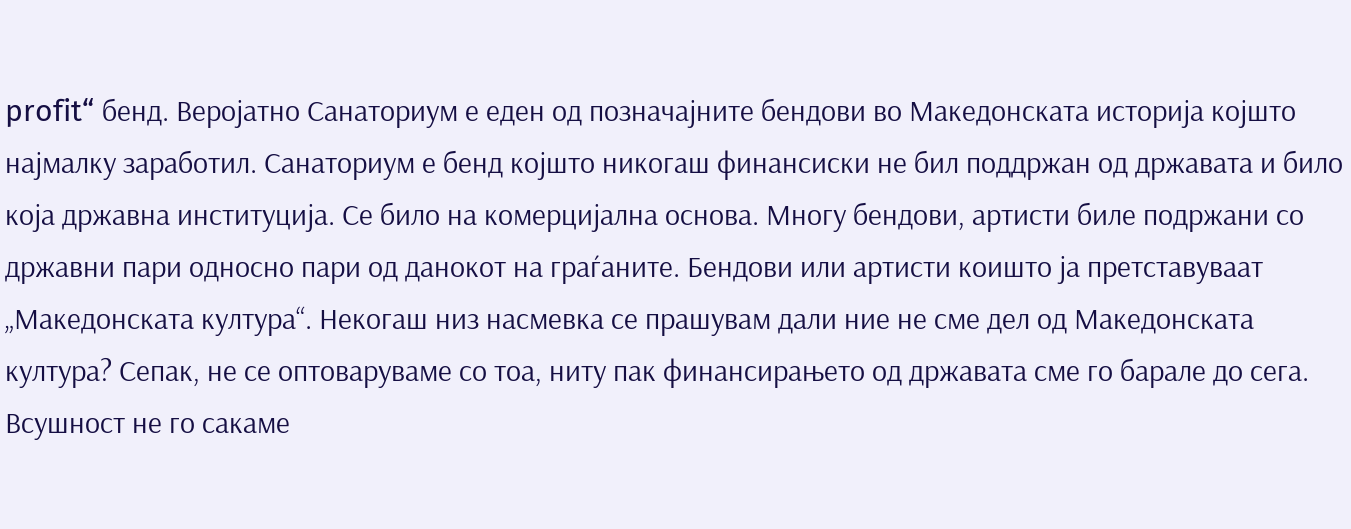profit“ бенд. Веројатно Санаториум е еден од позначајните бендови во Македонската историја којшто најмалку заработил. Санаториум е бенд којшто никогаш финансиски не бил поддржан од државата и било која државна институција. Се било на комерцијална основа. Многу бендови, артисти биле подржани со државни пари односно пари од данокот на граѓаните. Бендови или артисти коишто ја претставуваат „Македонската култура“. Некогаш низ насмевка се прашувам дали ние не сме дел од Македонската култура? Сепак, не се оптоваруваме со тоа, ниту пак финансирањето од државата сме го барале до сега. Всушност не го сакаме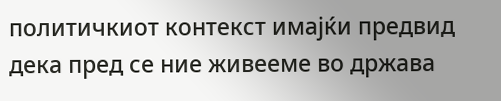политичкиот контекст имајќи предвид дека пред се ние живееме во држава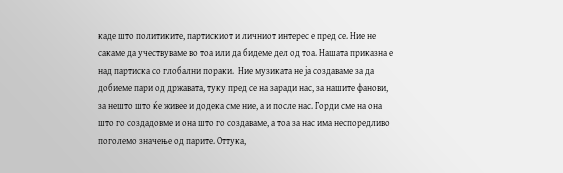каде што политиките, партискиот и личниот интерес е пред се. Ние не сакаме да учествуваме во тоа или да бидеме дел од тоа. Нашата приказна е над партиска со глобални пораки.  Ние музиката не ја создаваме за да добиеме пари од државата, туку пред се на заради нас, за нашите фанови, за нешто што ќе живее и додека сме ние, а и после нас. Горди сме на она што го создадовме и она што го создаваме, а тоа за нас има неспоредливо поголемо значење од парите. Оттука,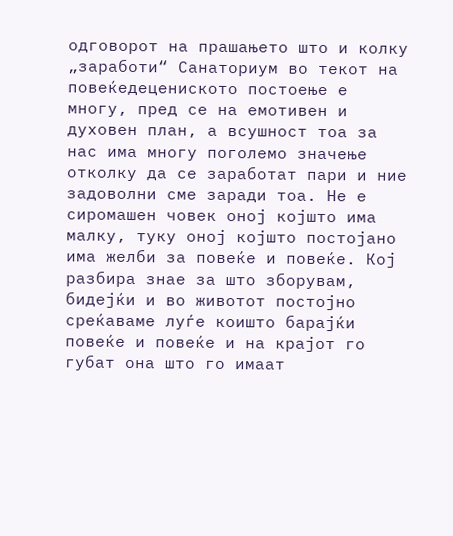одговорот на прашањето што и колку „заработи“ Санаториум во текот на повеќедецениското постоење е многу, пред се на емотивен и духовен план, а всушност тоа за нас има многу поголемо значење отколку да се заработат пари и ние задоволни сме заради тоа. Не е сиромашен човек оној којшто има малку, туку оној којшто постојано има желби за повеќе и повеќе. Кој разбира знае за што зборувам, бидејќи и во животот постојно среќаваме луѓе коишто барајќи повеќе и повеќе и на крајот го губат она што го имаат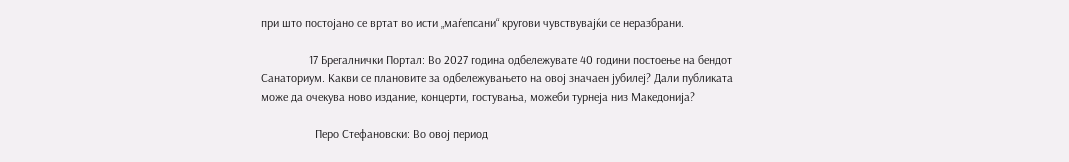при што постојано се вртат во исти „маѓепсани“ кругови чувствувајќи се неразбрани.

                17 Брегалнички Портал: Во 2027 година одбележувате 40 години постоење на бендот Санаториум. Какви се плановите за одбележувањето на овој значаен јубилеј? Дали публиката може да очекува ново издание, концерти, гостувања, можеби турнеја низ Македонија?

                  Перо Стефановски: Во овој период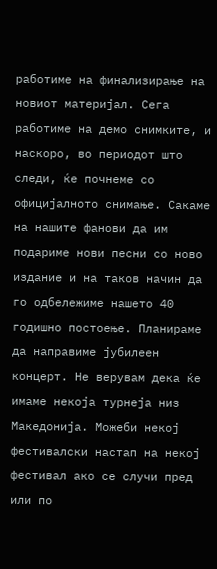работиме на финализирање на новиот материјал. Сега работиме на демо снимките, и наскоро, во периодот што следи, ќе почнеме со официјалното снимање. Сакаме на нашите фанови да им подариме нови песни со ново издание и на таков начин да го одбележиме нашето 40 годишно постоење. Планираме да направиме јубилеен концерт. Не верувам дека ќе имаме некоја турнеја низ Македонија. Можеби некој фестивалски настап на некој фестивал ако се случи пред или по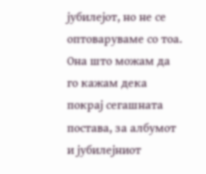јубилејот, но не се оптоваруваме со тоа. Она што можам да го кажам дека покрај сегашната постава, за албумот и јубилејниот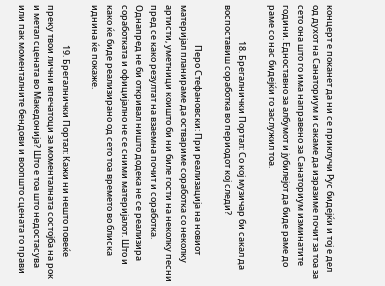концерт е поканет да ни се приклучи Рус бидејќи и тој е дел од духот на Санаториум и сакаме да изразиме почит за тоа за сето она што го има направено за Санаториум изминатите години. Едноставно за албумот и јубилејот да биде раме до раме со нас бидејќи го заслужил тоа.

                  18. Брегалнички Портал: Со кој музичар би сакал да воспоставиш соработка во периодот кој следи?

                    Перо Стефановски: При реализација на новиот материјал планираме да оствариме соработка со неколку артисти, уметници коишто би ни биле гости на неколку песни пред се како резултат на взаемна почит и соработка. Однапред не би откривал ништо додека не се реализира соработката и официјално не се сними материјалот. Што и како ќе биде реализирано од сето тоа времето во блиска иднина ќе покаже.

                    19. Брегалнички Портал: Кажи ни нешто повеќе преку твои лични впечатоци за моменталната состојба на рок и метал сцената во Македонија? Што е тоа што недостасува или пак моменталните бендови и воопшто сцената го прави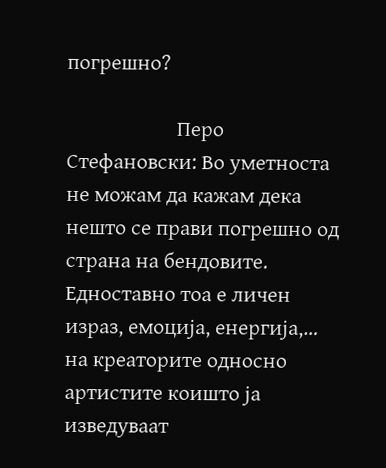погрешно?

                      Перо Стефановски: Во уметноста не можам да кажам дека нешто се прави погрешно од страна на бендовите. Едноставно тоа е личен израз, емоција, енергија,… на креаторите односно артистите коишто ја изведуваат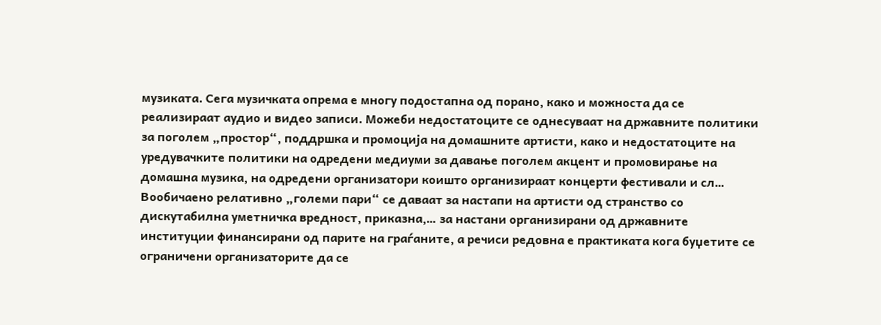музиката. Сега музичката опрема е многу подостапна од порано, како и можноста да се реализираат аудио и видео записи. Можеби недостатоците се однесуваат на државните политики за поголем „простор“, поддршка и промоција на домашните артисти, како и недостатоците на уредувачките политики на одредени медиуми за давање поголем акцент и промовирање на домашна музика, на одредени организатори коишто организираат концерти фестивали и сл… Вообичаено релативно „големи пари“ се даваат за настапи на артисти од странство со дискутабилна уметничка вредност, приказна,… за настани организирани од државните институции финансирани од парите на граѓаните, а речиси редовна е практиката кога буџетите се ограничени организаторите да се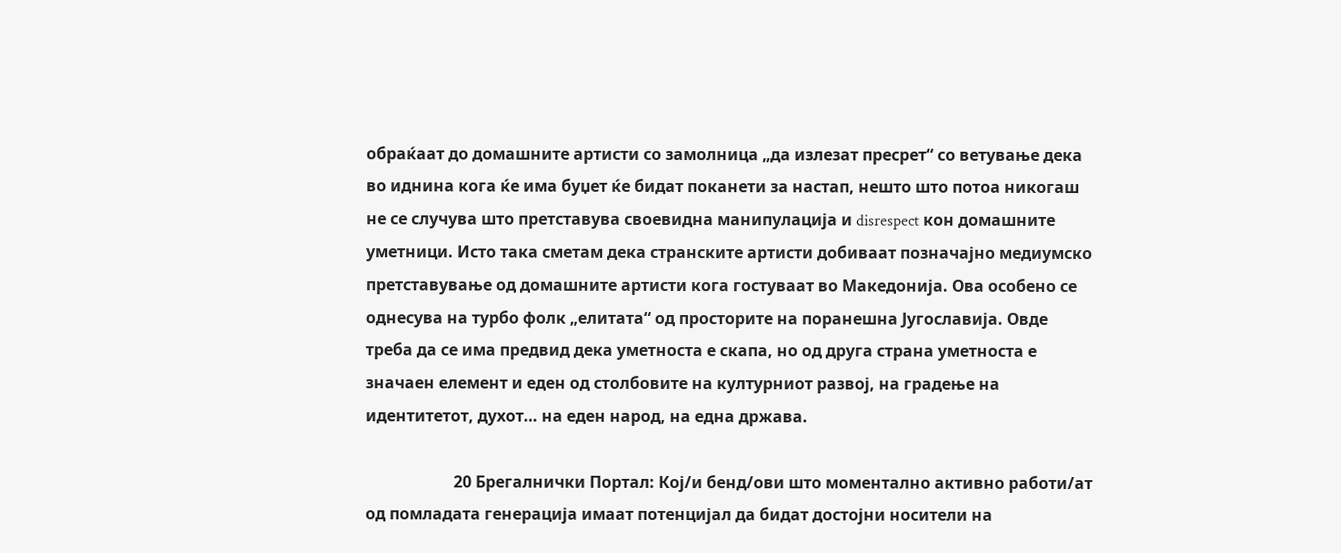обраќаат до домашните артисти со замолница „да излезат пресрет“ со ветување дека во иднина кога ќе има буџет ќе бидат поканети за настап, нешто што потоа никогаш не се случува што претставува своевидна манипулација и disrespect кон домашните уметници. Исто така сметам дека странските артисти добиваат позначајно медиумско претставување од домашните артисти кога гостуваат во Македонија. Ова особено се однесува на турбо фолк „елитата“ од просторите на поранешна Југославија. Овде треба да се има предвид дека уметноста е скапа, но од друга страна уметноста е значаен елемент и еден од столбовите на културниот развој, на градење на идентитетот, духот… на еден народ, на една држава.

                      20 Брегалнички Портал: Кој/и бенд/ови што моментално активно работи/ат од помладата генерација имаат потенцијал да бидат достојни носители на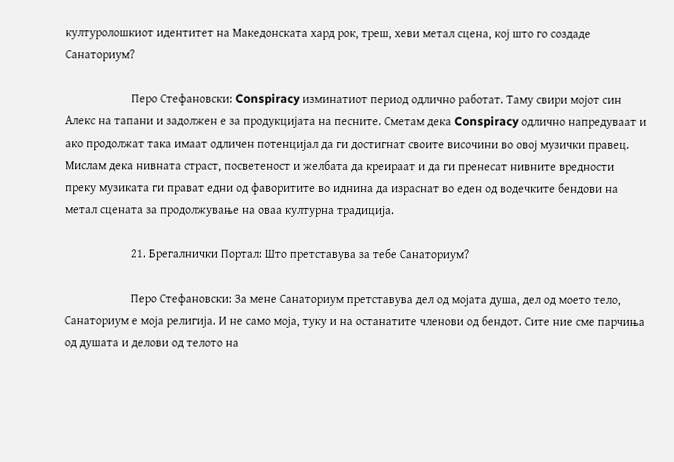културолошкиот идентитет на Македонската хард рок, треш, хеви метал сцена, кој што го создаде Санаториум?

                      Перо Стефановски: Conspiracy изминатиот период одлично работат. Таму свири мојот син Алекс на тапани и задолжен е за продукцијата на песните. Сметам дека Conspiracy одлично напредуваат и ако продолжат така имаат одличен потенцијал да ги достигнат своите височини во овој музички правец.  Мислам дека нивната страст, посветеност и желбата да креираат и да ги пренесат нивните вредности преку музиката ги прават едни од фаворитите во иднина да израснат во еден од водечките бендови на метал сцената за продолжување на оваа културна традиција.

                      21. Брегалнички Портал: Што претставува за тебе Санаториум?

                      Перо Стефановски: За мене Санаториум претставува дел од мојата душа, дел од моето тело, Санаториум е моја религија. И не само моја, туку и на останатите членови од бендот. Сите ние сме парчиња од душата и делови од телото на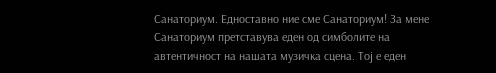Санаториум. Едноставно ние сме Санаториум! За мене Санаториум претставува еден од симболите на автентичност на нашата музичка сцена. Тој е еден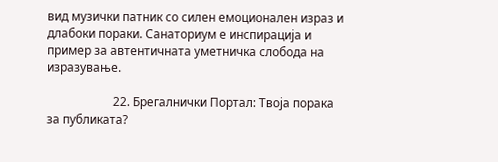вид музички патник со силен емоционален израз и длабоки пораки. Санаториум е инспирација и пример за автентичната уметничка слобода на изразување.

                      22. Брегалнички Портал: Твоја порака за публиката?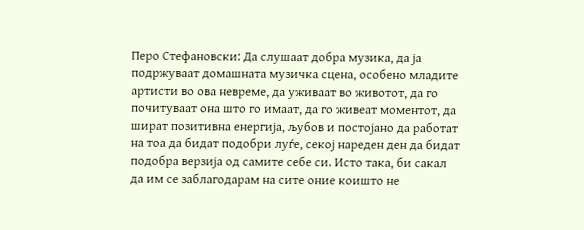Перо Стефановски: Да слушаат добра музика, да ја подржуваат домашната музичка сцена, особено младите артисти во ова невреме, да уживаат во животот, да го почитуваат она што го имаат, да го живеат моментот, да шират позитивна енергија, љубов и постојано да работат на тоа да бидат подобри луѓе, секој нареден ден да бидат подобра верзија од самите себе си. Исто така, би сакал да им се заблагодарам на сите оние коишто не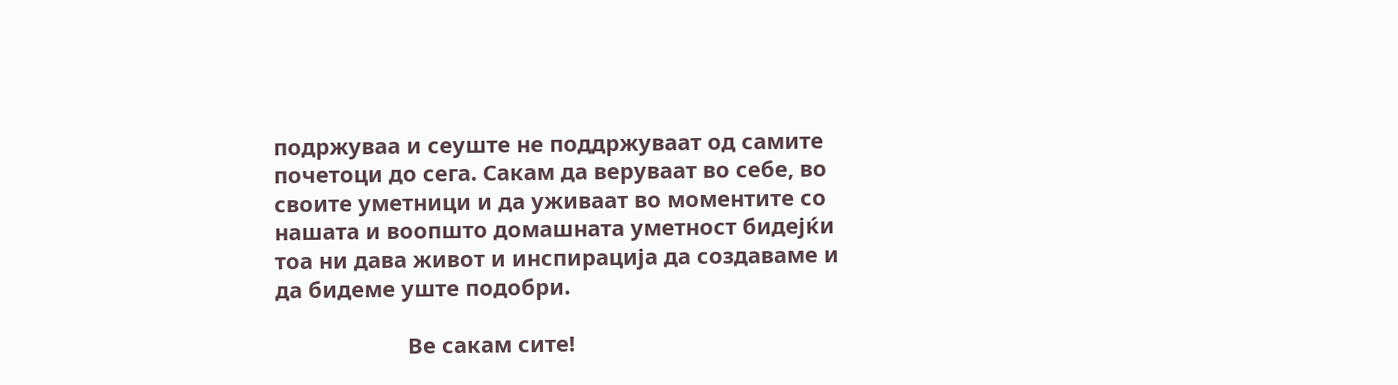подржуваа и сеуште не поддржуваат од самите почетоци до сега. Сакам да веруваат во себе, во своите уметници и да уживаат во моментите со нашата и воопшто домашната уметност бидејќи тоа ни дава живот и инспирација да создаваме и да бидеме уште подобри.

                      Ве сакам сите!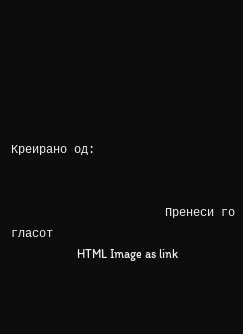Креирано од:


                      Пренеси го гласот
                      HTML Image as link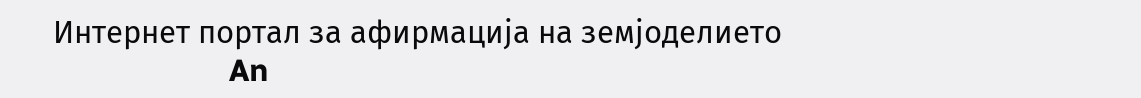Интернет портал за афирмација на земјоделието
                      An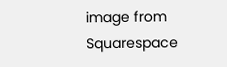image from Squarespace